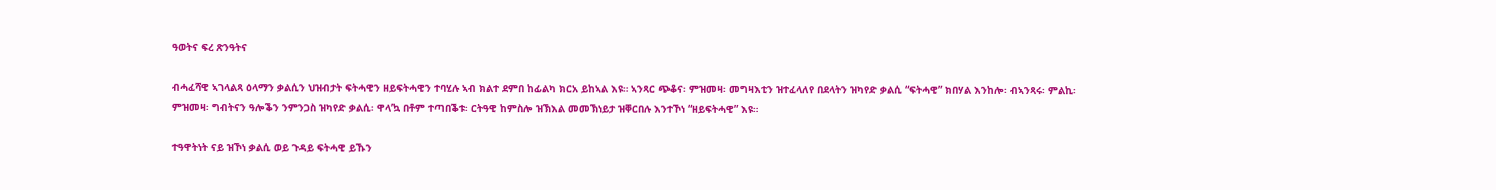ዓወትና ፍረ ጽንዓትና

ብሓፈሻዊ ኣገላልጻ ዕላማን ቃልሲን ህዝብታት ፍትሓዊን ዘይፍትሓዊን ተባሂሉ ኣብ ክልተ ደምበ ከፊልካ ክርአ ይከኣል እዩ። ኣንጻር ጭቆና፡ ምዝመዛ፡ መግዛእቲን ዝተፈላለየ በደላትን ዝካየድ ቃልሲ “ፍትሓዊ” ክበሃል እንከሎ፡ ብኣንጻሩ፡ ምልኪ፡ ምዝመዛ፡ ግብትናን ዓሎቕን ንምንጋስ ዝካየድ ቃልሲ፡ ዋላ’ኳ በቶም ተጣበቕቱ፡ ርትዓዊ ከምስሎ ዝኽእል መመኽነይታ ዝቐርበሉ እንተኾነ “ዘይፍትሓዊ” እዩ።

ተዓዋትነት ናይ ዝኾነ ቃልሲ ወይ ጉዳይ ፍትሓዊ ይኹን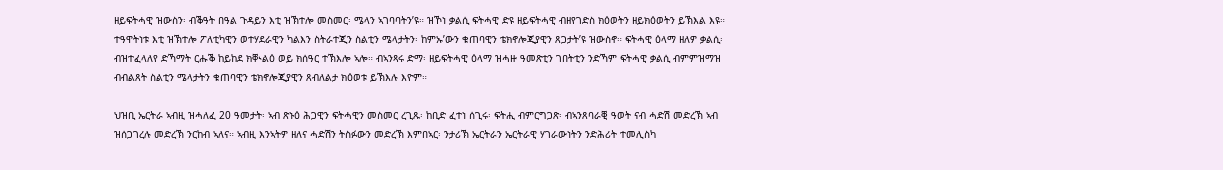ዘይፍትሓዊ ዝውስን፡ ብቕዓት በዓል ጉዳይን እቲ ዝኽተሎ መስመር፡ ሜላን ኣገባባትን’ዩ። ዝኾነ ቃልሲ ፍትሓዊ ድዩ ዘይፍትሓዊ ብዘየገድስ ክዕወትን ዘይክዕወትን ይኽእል እዩ። ተዓዋትነቱ እቲ ዝኽተሎ ፖለቲካዊን ወተሃደራዊን ካልእን ስትራተጂን ስልቲን ሜላታትን፡ ከምኡ’ውን ቁጠባዊን ቴክኖሎጂያዊን ጸጋታት’ዩ ዝውስኖ። ፍትሓዊ ዕላማ ዘለዎ ቃልሲ፡ ብዝተፈላለየ ድኻማት ርሑቕ ከይከደ ክቚልዕ ወይ ክሰዓር ተኽእሎ ኣሎ። ብኣንጻሩ ድማ፡ ዘይፍትሓዊ ዕላማ ዝሓዙ ዓመጽቲን ገበትቲን ንድኻም ፍትሓዊ ቃልሲ ብምምዝማዝ ብብልጸት ስልቲን ሜላታትን ቁጠባዊን ቴክኖሎጂያዊን ጸብለልታ ክዕወቱ ይኽእሉ እዮም።

ህዝቢ ኤርትራ ኣብዚ ዝሓለፈ 20 ዓመታት፡ ኣብ ጽኑዕ ሕጋዊን ፍትሓዊን መስመር ረጊጹ፡ ከቢድ ፈተነ ሰጊሩ፡ ፍትሒ ብምርግጋጽ፡ ብኣንጸባራቒ ዓወት ናብ ሓድሽ መድረኽ ኣብ ዝሰጋገረሉ መድረኽ ንርከብ ኣለና። ኣብዚ እንኣትዎ ዘለና ሓድሽን ትስፉውን መድረኽ እምበኣር፡ ንታሪኽ ኤርትራን ኤርትራዊ ሃገራውነትን ንድሕሪት ተመሊስካ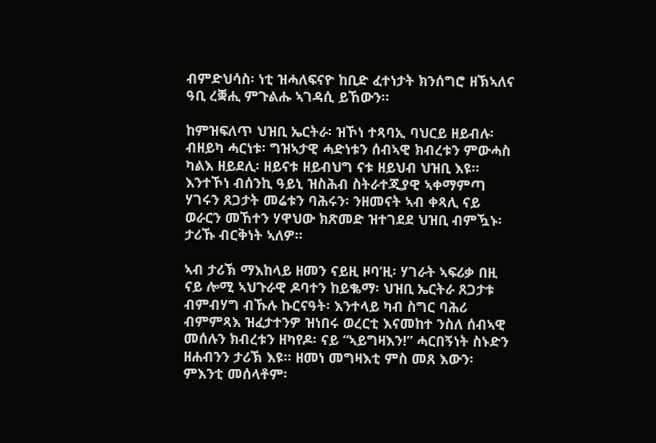ብምድህሳስ፡ ነቲ ዝሓለፍናዮ ከቢድ ፈተነታት ክንሰግሮ ዘኽኣለና ዓቢ ረቛሒ ምጉልሑ ኣገዳሲ ይኸውን።

ከምዝፍለጥ ህዝቢ ኤርትራ፡ ዝኾነ ተጻባኢ ባህርይ ዘይብሉ፡ ብዘይካ ሓርነቱ፡ ግዝኣታዊ ሓድነቱን ሰብኣዊ ክብረቱን ምውሓስ ካልእ ዘይደሊ፡ ዘይናቱ ዘይብህግ ናቱ ዘይህብ ህዝቢ እዩ። እንተኾነ ብሰንኪ ዓይኒ ዝስሕብ ስትራተጂያዊ ኣቀማምጣ ሃገሩን ጸጋታት መሬቱን ባሕሩን፡ ንዘመናት ኣብ ቀጻሊ ናይ ወራርን መኸተን ሃዋህው ክጽመድ ዝተገደደ ህዝቢ ብምዃኑ፡ ታሪኹ ብርቅነት ኣለዎ።

ኣብ ታሪኽ ማእከላይ ዘመን ናይዚ ዞባ’ዚ፡ ሃገራት ኣፍሪቃ በዚ ናይ ሎሚ ኣህጉራዊ ዶባተን ከይቈማ፡ ህዝቢ ኤርትራ ጸጋታቱ ብምብሃግ ብኹሉ ኩርናዓት፡ እንተላይ ካብ ስግር ባሕሪ ብምምጻእ ዝፈታተንዎ ዝነበሩ ወረርቲ እናመከተ ንስለ ሰብኣዊ መሰሉን ክብረቱን ዘካየዶ፡ ናይ “ኣይግዛእን!” ሓርበኝነት ስኑድን ዘሐብንን ታሪኽ እዩ። ዘመነ መግዛእቲ ምስ መጸ እውን፡ ምእንቲ መሰላቶም፡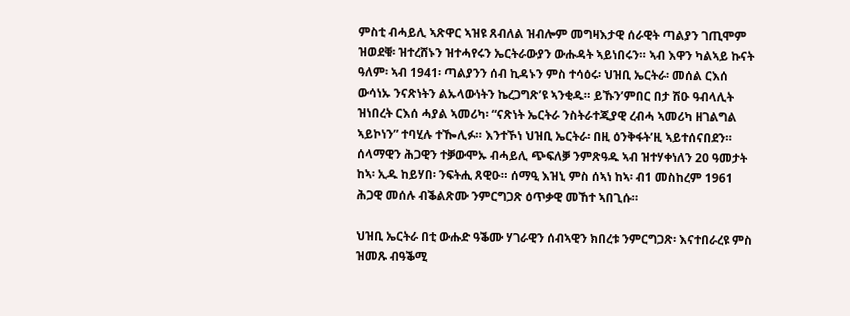ምስቲ ብሓይሊ ኣጽዋር ኣዝዩ ጸብለል ዝብሎም መግዛእታዊ ሰራዊት ጣልያን ገጢሞም ዝወደቑ፡ ዝተረሸኑን ዝተሓየሩን ኤርትራውያን ውሑዳት ኣይነበሩን። ኣብ እዋን ካልኣይ ኩናት ዓለም፡ ኣብ 1941፡ ጣልያንን ሰብ ኪዳኑን ምስ ተሳዕሩ፡ ህዝቢ ኤርትራ፡ መሰል ርእሰ ውሳነኡ ንናጽነትን ልኡላውነትን ኬረጋግጽ’ዩ ኣንቂዱ። ይኹን’ምበር በታ ሽዑ ዓብላሊት ዝነበረት ርእሰ ሓያል ኣመሪካ፡ “ናጽነት ኤርትራ ንስትራተጂያዊ ረብሓ ኣመሪካ ዘገልግል ኣይኮነን” ተባሂሉ ተዀሊፉ። እንተኾነ ህዝቢ ኤርትራ፡ በዚ ዕንቅፋት’ዚ ኣይተሰናበደን። ሰላማዊን ሕጋዊን ተቓውሞኡ ብሓይሊ ጭፍለቓ ንምጽዓዱ ኣብ ዝተሃቀነለን 20 ዓመታት ከኣ፡ ኢዱ ከይሃበ፡ ንፍትሒ ጸዊዑ። ሰማዒ እዝኒ ምስ ሰኣነ ከኣ፡ ብ1 መስከረም 1961 ሕጋዊ መሰሉ ብቕልጽሙ ንምርግጋጽ ዕጥቃዊ መኸተ ኣበጊሱ።

ህዝቢ ኤርትራ በቲ ውሑድ ዓቕሙ ሃገራዊን ሰብኣዊን ክበረቱ ንምርግጋጽ፡ እናተበራረዩ ምስ ዝመጹ ብዓቕሚ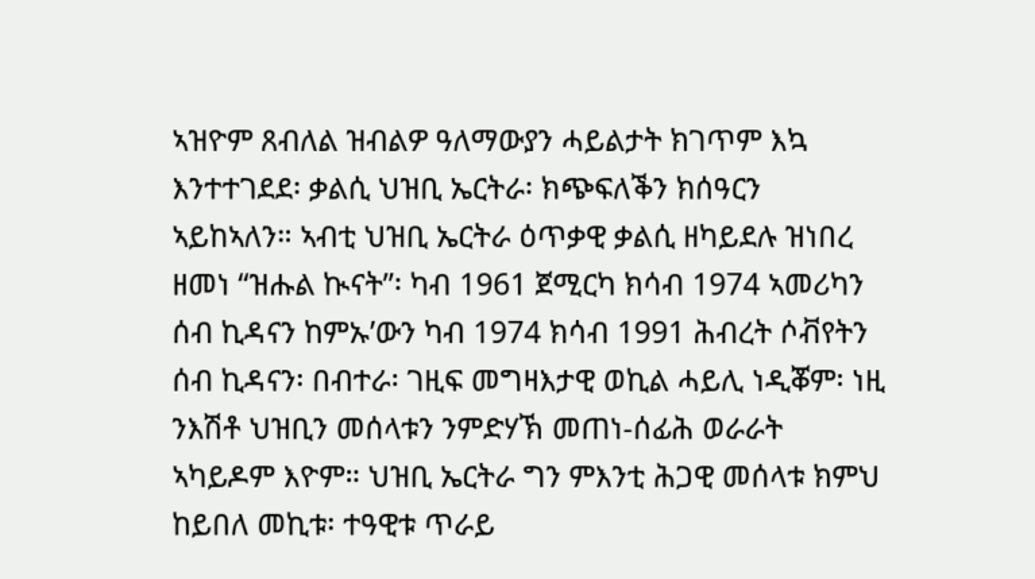ኣዝዮም ጸብለል ዝብልዎ ዓለማውያን ሓይልታት ክገጥም እኳ እንተተገደደ፡ ቃልሲ ህዝቢ ኤርትራ፡ ክጭፍለቕን ክሰዓርን ኣይከኣለን። ኣብቲ ህዝቢ ኤርትራ ዕጥቃዊ ቃልሲ ዘካይደሉ ዝነበረ ዘመነ “ዝሑል ኲናት”፡ ካብ 1961 ጀሚርካ ክሳብ 1974 ኣመሪካን ሰብ ኪዳናን ከምኡ’ውን ካብ 1974 ክሳብ 1991 ሕብረት ሶቭየትን ሰብ ኪዳናን፡ በብተራ፡ ገዚፍ መግዛእታዊ ወኪል ሓይሊ ነዲቖም፡ ነዚ ንእሽቶ ህዝቢን መሰላቱን ንምድሃኽ መጠነ-ሰፊሕ ወራራት ኣካይዶም እዮም። ህዝቢ ኤርትራ ግን ምእንቲ ሕጋዊ መሰላቱ ክምህ ከይበለ መኪቱ፡ ተዓዊቱ ጥራይ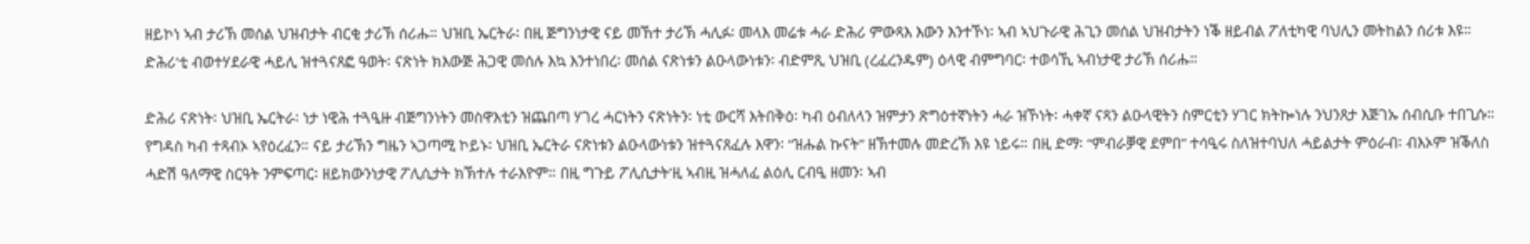ዘይኮነ ኣብ ታሪኽ መሰል ህዝብታት ብርቂ ታሪኽ ሰሪሑ። ህዝቢ ኤርትራ፡ በዚ ጅግንነታዊ ናይ መኸተ ታሪኽ ሓሊፉ፡ መላእ መሬቱ ሓራ ድሕሪ ምውጻእ እውን እንተኾነ፡ ኣብ ኣህጉራዊ ሕጊን መሰል ህዝብታትን ነቕ ዘይብል ፖለቲካዊ ባህሊን መትከልን ሰሪቱ እዩ። ድሕሪ’ቲ ብወተሃደራዊ ሓይሊ ዝተጓናጸፎ ዓወት፡ ናጽነት ክእውጅ ሕጋዊ መሰሉ እኳ እንተነበረ፡ መሰል ናጽነቱን ልዑላውነቱን፡ ብድምጺ ህዝቢ (ረፈረንዱም) ዕላዊ ብምግባር፡ ተወሳኺ ኣብነታዊ ታሪኽ ሰሪሑ።

ድሕሪ ናጽነት፡ ህዝቢ ኤርትራ፡ ነታ ነዊሕ ተጓዒዙ ብጅግንነትን መስዋእቲን ዝጨበጣ ሃገረ ሓርነትን ናጽነትን፡ ነቲ ውርሻ እትበቅዕ፡ ካብ ዕብለላን ዝምታን ጽግዕተኛነትን ሓራ ዝኾነት፡ ሓቀኛ ናጻን ልዑላዊትን ስምርቲን ሃገር ክትኰነሉ ንህንጸታ እጅገኡ ሰብሲቡ ተበጊሱ። የግዳስ ካብ ተጻብኦ ኣየዕረፈን። ናይ ታሪኽን ግዜን ኣጋጣሚ ኮይኑ፡ ህዝቢ ኤርትራ ናጽነቱን ልዑላውነቱን ዝተጓናጸፈሉ እዋን፡ “ዝሑል ኩናት” ዘኽተመሉ መድረኽ እዩ ነይሩ። በዚ ድማ፡ “ምብራቓዊ ደምበ” ተሳዒሩ ስለዝተባህለ ሓይልታት ምዕራብ፡ ብእኦም ዝቕለስ ሓድሽ ዓለማዊ ስርዓት ንምፍጣር፡ ዘይክውንነታዊ ፖሊሲታት ክኽተሉ ተራእዮም። በዚ ግጉይ ፖሊሲታት’ዚ ኣብዚ ዝሓለፈ ልዕሊ ርብዒ ዘመን፡ ኣብ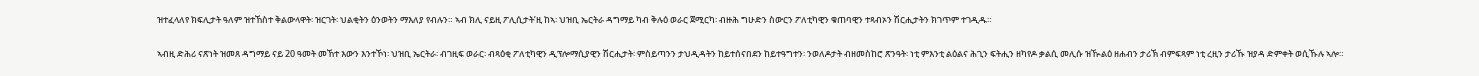ዝተፈላለየ ክፍሊታት ዓለም ዝተኸስተ ቅልውላዋት፡ ዝርገት፡ ህልቂትን ዕንወትን ማእለያ የብሉን። ኣብ ክሊ ናይዚ ፖሊሲታት’ዚ ከኣ፡ ህዝቢ ኤርትራ ዳግማይ ካብ ቅሉዕ ወራር ጀሚርካ፡ ብዙሕ ግሁድን ስውርን ፖለቲካዊን ቁጠባዊን ተጻብኦን ሽርሒታትን ክገጥም ተገዲዱ።

ኣብዚ ድሕሪ ናጽነት ዝመጸ ዳግማይ ናይ 20 ዓመት መኸተ እውን እንተኾነ፡ ህዝቢ ኤርትራ፡ ብገዚፍ ወራር፡ ብጻዕቂ ፖለቲካዊን ዲፕሎማሲያዊን ሽርሒታት፡ ምስይጣንን ታህዲዳትን ከይተሰናበደን ከይተዓግተን፡ ንወለዶታት ብዘመስከሮ ጽንዓት፡ ነቲ ምእንቲ ልዕልና ሕጊን ፍትሒን ዘካየዶ ቃልሲ መሊሱ ዝዂልዕ ዘሐብን ታሪኽ ብምፍጻም ነቲ ረዚን ታሪኹ ዝያዳ ድምቀት ወሲኹሉ ኣሎ።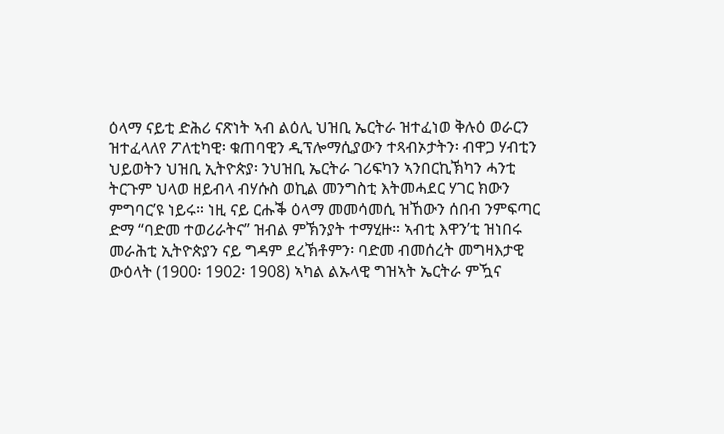ዕላማ ናይቲ ድሕሪ ናጽነት ኣብ ልዕሊ ህዝቢ ኤርትራ ዝተፈነወ ቅሉዕ ወራርን ዝተፈላለየ ፖለቲካዊ፡ ቁጠባዊን ዲፕሎማሲያውን ተጻብኦታትን፡ ብዋጋ ሃብቲን ህይወትን ህዝቢ ኢትዮጵያ፡ ንህዝቢ ኤርትራ ገሪፍካን ኣንበርኪኽካን ሓንቲ ትርጉም ህላወ ዘይብላ ብሃሱስ ወኪል መንግስቲ እትመሓደር ሃገር ክውን ምግባር’ዩ ነይሩ። ነዚ ናይ ርሑቕ ዕላማ መመሳመሲ ዝኸውን ሰበብ ንምፍጣር ድማ “ባድመ ተወሪራትና” ዝብል ምኽንያት ተማሂዙ። ኣብቲ እዋን’ቲ ዝነበሩ መራሕቲ ኢትዮጵያን ናይ ግዳም ደረኽቶምን፡ ባድመ ብመሰረት መግዛእታዊ ውዕላት (1900፡ 1902፡ 1908) ኣካል ልኡላዊ ግዝኣት ኤርትራ ምዃና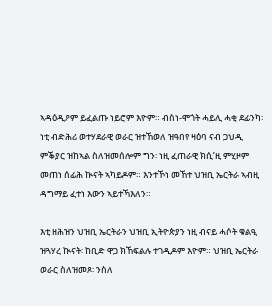ኣዳዕዲዖም ይፈልጡ ነይሮም እዮም። ብስነ-ሞጎት ሓይሊ ሓቂ ደፊንካ፡ ነቲ ብድሕሪ ወተሃደራዊ ወራር ዝተኸወለ ዝዓበየ ዛዕባ ናብ ጋህዲ ምቕያር ዝከኣል ስለዝመሰሎም ግን፡ ነዚ ፈጠራዊ ክሲ’ዚ ምሂዞም መጠነ ሰፊሕ ኲናት ኣካይዶም። እንተኾነ መኸተ ህዝቢ ኤርትራ ኣብዚ ዳግማይ ፈተነ እውን ኣይተኻእለን።

እቲ ዘሕዝን ህዝቢ ኤርትራን ህዝቢ ኢትዮጵያን ነዚ ብናይ ሓሶት ቁልዒ ዝጓሃረ ኲናት፡ ከቢድ ዋጋ ክኸፍልሉ ተገዲዶም እዮም። ህዝቢ ኤርትራ ወራር ስለዝመጾ፡ ንስለ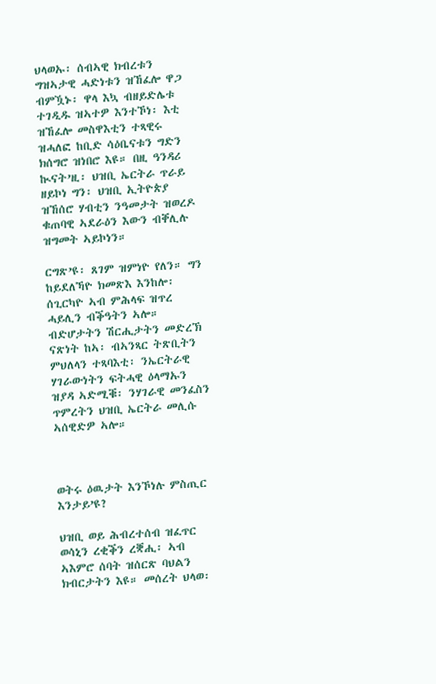ህላወኡ፡ ሰብኣዊ ክብረቱን ግዝኣታዊ ሓድነቱን ዝኸፈሎ ዋጋ ብምዃኑ፡ ዋላ እኳ ብዘይድሌቱ ተገዲዱ ዝኣተዎ እንተኾነ፡ እቲ ዝኸፈሎ መስዋእቲን ተጻዊሩ ዝሓለፎ ከቢድ ሳዕቤናቱን ግድን ክሰግሮ ዝነበሮ እዩ። በዚ ዓንዳሪ ኲናት’ዚ፡ ህዝቢ ኤርትራ ጥራይ ዘይኮነ ግን፡ ህዝቢ ኢትዮጵያ ዝኸሰሮ ሃብቲን ንዓመታት ዝወረዶ ቁጠባዊ ኣደራዕን እውን ብቐሊሉ ዝግመት ኣይኮነን።

ርግጽ’ዩ፡ ጸገም ዝምነዮ የለን። ግን ከይደለኻዮ ክመጽእ እንከሎ፡ ሰጊርካዮ ኣብ ምሕላፍ ዝጥረ ሓይሊን ብቕዓትን ኣሎ። ብድሆታትን ሽርሒታትን መድረኽ ናጽነት ከኣ፡ ብኣንጻር ትጽቢትን ምህለላን ተጻባእቲ፡ ንኤርትራዊ ሃገራውነትን ፍትሓዊ ዕላማኡን ዝያዳ ኣድሚቑ፡ ንሃገራዊ መንፈስን ጥምረትን ህዝቢ ኤርትራ መሊሱ ኣሰዊድዎ ኣሎ።



ወትሩ ዕዉታት እንኾነሉ ምስጢር እንታይ’ዩ?

ህዝቢ ወይ ሕብረተሰብ ዝፈጥር ወሳኒን ረቂቕን ረቛሒ፡ ኣብ ኣእምሮ ሰባት ዝሰርጽ ባህልን ክብርታትን እዩ። መሰረት ህላወ፡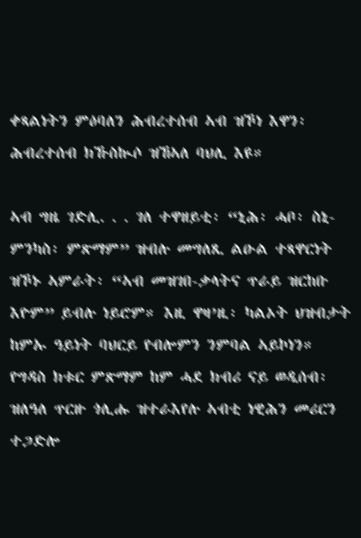ቀጻልነትን ምዕባለን ሕብረተሰብ ኣብ ዝኾነ እዋን፡ ሕብረተሰብ ክኹስኲሶ ዝኸኣለ ባህሊ እዩ።

ኣብ ግዜ ገድሊ. . . ገለ ተዋዘይቲ፡ “ኒሕ፡ ሓቦ፡ ስኒ-ምንካስ፡ ምጽማም” ዝብሉ መግለጺ ልዑል ተጻዋርነት ዝኾኑ ኣምራት፡ “ኣብ መዝገበ-ቃላትና ጥራይ ዝርከቡ እዮም” ይብሉ ነይሮም። እዚ ዋዛ’ዚ፡ ካልኦት ህዝብታት ከምኡ ዓይነት ባህርይ የብሎምን ንምባል ኣይኮነን። የግዳስ ክቱር ምጽማም ከም ሓደ ክብሪ ናይ ወዲሰብ፡ ዝለዓለ ጥርዙ ጎሊሑ ዝተራእየሉ ኣብቲ ነዊሕን መሪርን ተጋድሎ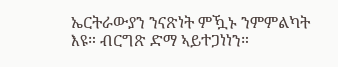ኤርትራውያን ንናጽነት ምዃኑ ንምምልካት እዩ። ብርግጽ ድማ ኣይተጋነነን።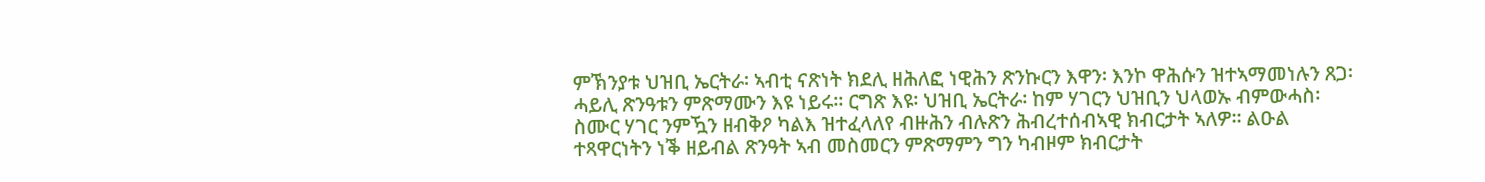ምኽንያቱ ህዝቢ ኤርትራ፡ ኣብቲ ናጽነት ክደሊ ዘሕለፎ ነዊሕን ጽንኩርን እዋን፡ እንኮ ዋሕሱን ዝተኣማመነሉን ጸጋ፡ ሓይሊ ጽንዓቱን ምጽማሙን እዩ ነይሩ። ርግጽ እዩ፡ ህዝቢ ኤርትራ፡ ከም ሃገርን ህዝቢን ህላወኡ ብምውሓስ፡ ስሙር ሃገር ንምዃን ዘብቅዖ ካልእ ዝተፈላለየ ብዙሕን ብሉጽን ሕብረተሰብኣዊ ክብርታት ኣለዎ። ልዑል ተጻዋርነትን ነቕ ዘይብል ጽንዓት ኣብ መስመርን ምጽማምን ግን ካብዞም ክብርታት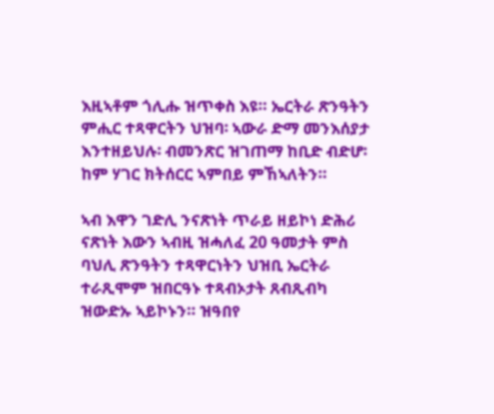እዚኣቶም ጎሊሑ ዝጥቀስ እዩ። ኤርትራ ጽንዓትን ምሒር ተጻዋርትን ህዝባ፡ ኣውራ ድማ መንእሰያታ እንተዘይህሉ፡ ብመንጽር ዝገጠማ ከቢድ ብድሆ፡ ከም ሃገር ክትሰርር ኣምበይ ምኸኣለትን።

ኣብ እዋን ገድሊ ንናጽነት ጥራይ ዘይኮነ ድሕሪ ናጽነት እውን ኣብዚ ዝሓለፈ 20 ዓመታት ምስ ባህሊ ጽንዓትን ተጻዋርነትን ህዝቢ ኤርትራ ተራጺሞም ዝበርዓኑ ተጻብኦታት ጸብጺብካ ዝውድኡ ኣይኮኑን። ዝዓበየ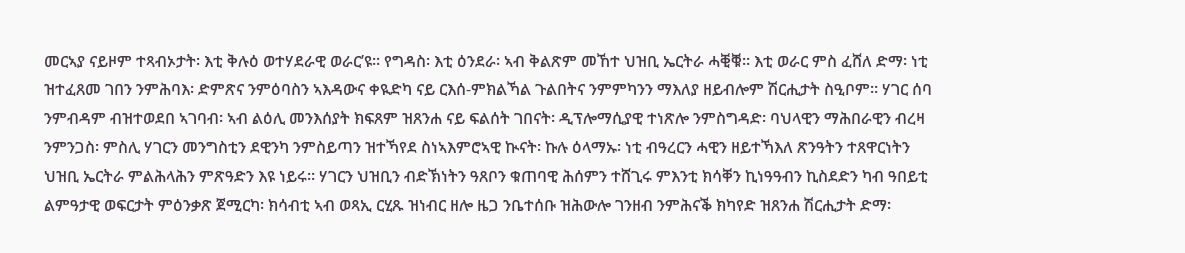መርኣያ ናይዞም ተጻብኦታት፡ እቲ ቅሉዕ ወተሃደራዊ ወራር’ዩ። የግዳስ፡ እቲ ዕንደራ፡ ኣብ ቅልጽም መኸተ ህዝቢ ኤርትራ ሓቒቑ። እቲ ወራር ምስ ፈሸለ ድማ፡ ነቲ ዝተፈጸመ ገበን ንምሕባእ፡ ድምጽና ንምዕባስን ኣእዳውና ቀዪድካ ናይ ርእሰ-ምክልኻል ጉልበትና ንምምካንን ማእለያ ዘይብሎም ሽርሒታት ስዒቦም። ሃገር ሰባ ንምብዳም ብዝተወደበ ኣገባብ፡ ኣብ ልዕሊ መንእሰያት ክፍጸም ዝጸንሐ ናይ ፍልሰት ገበናት፡ ዲፕሎማሲያዊ ተነጽሎ ንምስግዳድ፡ ባህላዊን ማሕበራዊን ብረዛ ንምንጋስ፡ ምስሊ ሃገርን መንግስቲን ደዊንካ ንምስይጣን ዝተኻየደ ስነኣእምሮኣዊ ኲናት፡ ኩሉ ዕላማኡ፡ ነቲ ብዓረርን ሓዊን ዘይተኻእለ ጽንዓትን ተጸዋርነትን ህዝቢ ኤርትራ ምልሕላሕን ምጽዓድን እዩ ነይሩ። ሃገርን ህዝቢን ብድኽነትን ዓጸቦን ቁጠባዊ ሕሰምን ተሸጊሩ ምእንቲ ክሳቐን ኪነዓዓብን ኪስደድን ካብ ዓበይቲ ልምዓታዊ ወፍርታት ምዕንቃጽ ጀሚርካ፡ ክሳብቲ ኣብ ወጻኢ ርሂጹ ዝነብር ዘሎ ዜጋ ንቤተሰቡ ዝሕውሎ ገንዘብ ንምሕናቕ ክካየድ ዝጸንሐ ሽርሒታት ድማ፡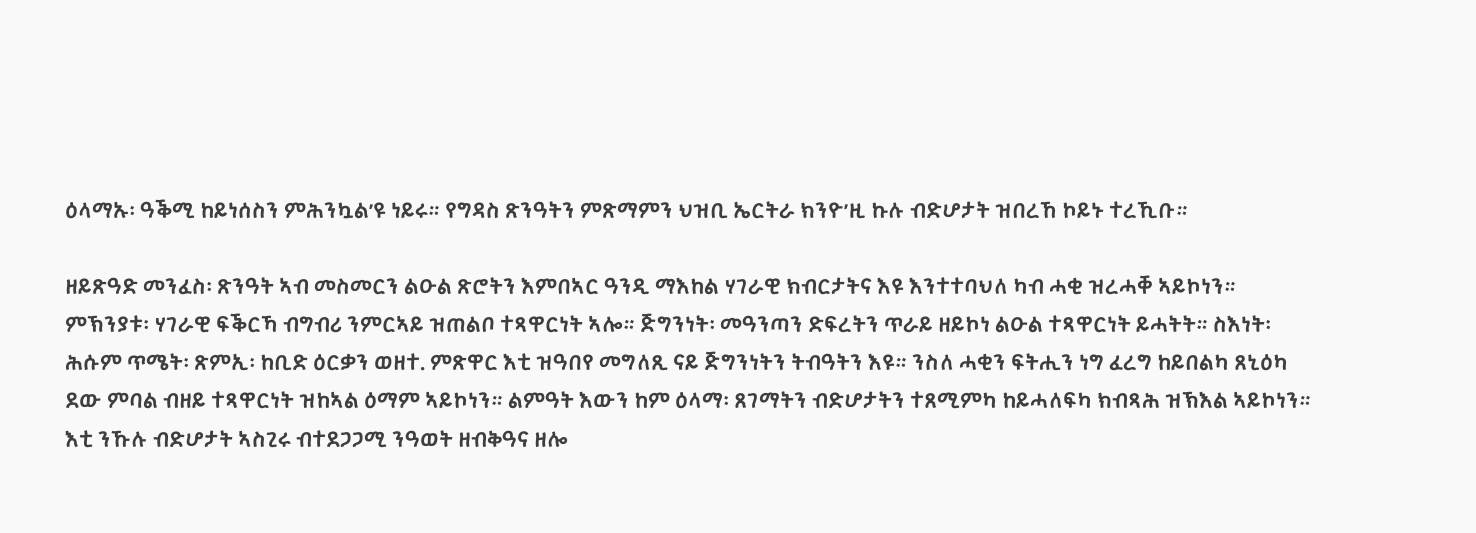ዕላማኡ፡ ዓቕሚ ከይነሰስን ምሕንኳል’ዩ ነይሩ። የግዳስ ጽንዓትን ምጽማምን ህዝቢ ኤርትራ ክንዮ’ዚ ኩሉ ብድሆታት ዝበረኸ ኮይኑ ተረኺቡ።

ዘይጽዓድ መንፈስ፡ ጽንዓት ኣብ መስመርን ልዑል ጽሮትን እምበኣር ዓንዲ ማእከል ሃገራዊ ክብርታትና እዩ እንተተባህለ ካብ ሓቂ ዝረሓቐ ኣይኮነን። ምኽንያቱ፡ ሃገራዊ ፍቕርኻ ብግብሪ ንምርኣይ ዝጠልቦ ተጻዋርነት ኣሎ። ጅግንነት፡ መዓንጣን ድፍረትን ጥራይ ዘይኮነ ልዑል ተጻዋርነት ይሓትት። ስእነት፡ ሕሱም ጥሜት፡ ጽምኢ፡ ከቢድ ዕርቃን ወዘተ. ምጽዋር እቲ ዝዓበየ መግለጺ ናይ ጅግንነትን ትብዓትን እዩ። ንስለ ሓቂን ፍትሒን ነግ ፈረግ ከይበልካ ጸኒዕካ ደው ምባል ብዘይ ተጻዋርነት ዝከኣል ዕማም ኣይኮነን። ልምዓት እውን ከም ዕላማ፡ ጸገማትን ብድሆታትን ተጸሚምካ ከይሓለፍካ ክብጻሕ ዝኽእል ኣይኮነን። እቲ ንኹሉ ብድሆታት ኣስጊሩ ብተደጋጋሚ ንዓወት ዘብቅዓና ዘሎ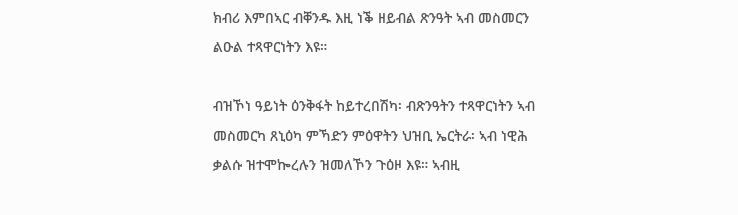ክብሪ እምበኣር ብቐንዱ እዚ ነቕ ዘይብል ጽንዓት ኣብ መስመርን ልዑል ተጻዋርነትን እዩ።

ብዝኾነ ዓይነት ዕንቅፋት ከይተረበሽካ፡ ብጽንዓትን ተጻዋርነትን ኣብ መስመርካ ጸኒዕካ ምኻድን ምዕዋትን ህዝቢ ኤርትራ፡ ኣብ ነዊሕ ቃልሱ ዝተሞኰረሉን ዝመለኾን ጉዕዞ እዩ። ኣብዚ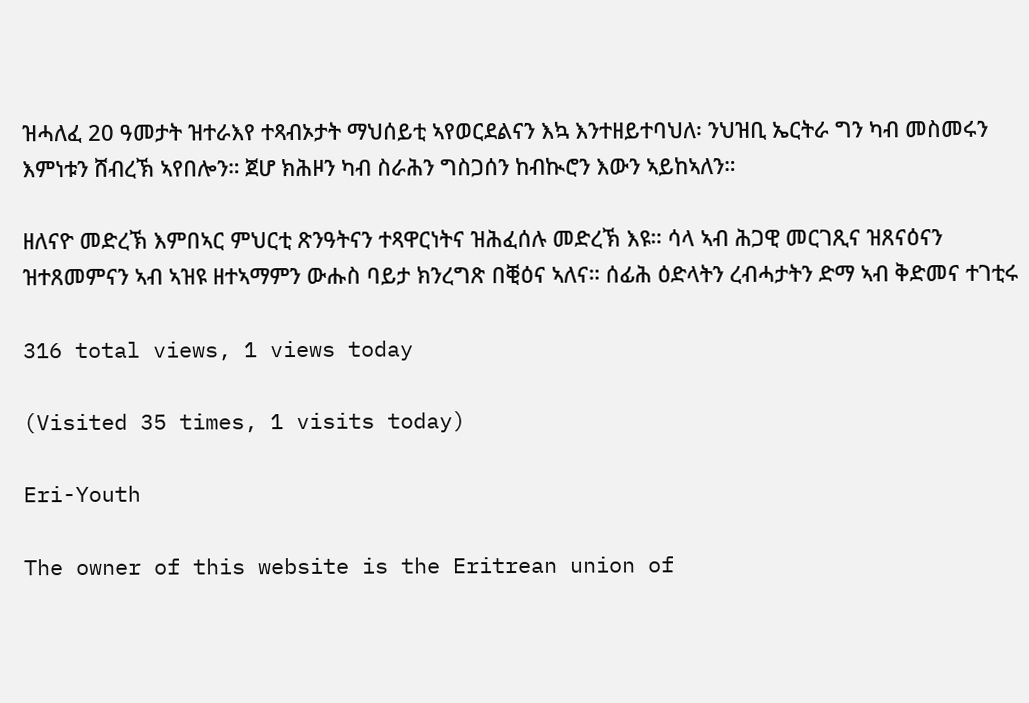ዝሓለፈ 20 ዓመታት ዝተራእየ ተጻብኦታት ማህሰይቲ ኣየወርደልናን እኳ እንተዘይተባህለ፡ ንህዝቢ ኤርትራ ግን ካብ መስመሩን እምነቱን ሸብረኽ ኣየበሎን። ጀሆ ክሕዞን ካብ ስራሕን ግስጋሰን ከብኲሮን እውን ኣይከኣለን።

ዘለናዮ መድረኽ እምበኣር ምህርቲ ጽንዓትናን ተጻዋርነትና ዝሕፈሰሉ መድረኽ እዩ። ሳላ ኣብ ሕጋዊ መርገጺና ዝጸናዕናን ዝተጸመምናን ኣብ ኣዝዩ ዘተኣማምን ውሑስ ባይታ ክንረግጽ በቒዕና ኣለና። ሰፊሕ ዕድላትን ረብሓታትን ድማ ኣብ ቅድመና ተገቲሩ

316 total views, 1 views today

(Visited 35 times, 1 visits today)

Eri-Youth

The owner of this website is the Eritrean union of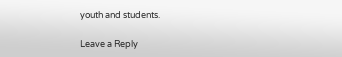youth and students.

Leave a Reply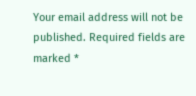Your email address will not be published. Required fields are marked *